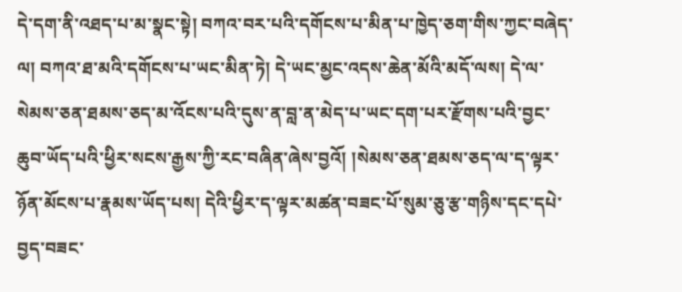དེ་དག་ནི་འཐད་པ་མ་སྣང་སྟེ། བཀའ་བར་པའི་དགོངས་པ་མིན་པ་ཁྱེད་ཅག་གིས་ཀྱང་བཞེད་ལ། བཀའ་ཐ་མའི་དགོངས་པ་ཡང་མིན་ཏེ། དེ་ཡང་མྱང་འདས་ཆེན་མོའི་མདོ་ལས། དེ་ལ་སེམས་ཅན་ཐམས་ཅད་མ་འོངས་པའི་དུས་ན་བླ་ན་མེད་པ་ཡང་དག་པར་རྫོགས་པའི་བྱང་ཆུབ་ཡོད་པའི་ཕྱིར་སངས་རྒྱས་ཀྱི་རང་བཞིན་ཞེས་བྱའོ། །སེམས་ཅན་ཐམས་ཅད་ལ་ད་ལྟར་ཉོན་མོངས་པ་རྣམས་ཡོད་པས། དེའི་ཕྱིར་ད་ལྟར་མཚན་བཟང་པོ་སུམ་ཅུ་རྩ་གཉིས་དང་དཔེ་བྱད་བཟང་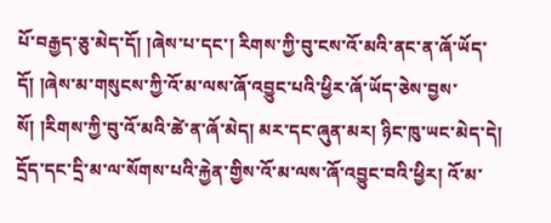པོ་བརྒྱད་ཅུ་མེད་དོ། །ཞེས་པ་དང་། རིགས་ཀྱི་བུ་ངས་འོ་མའི་ནང་ན་ཞོ་ཡོད་དོ། །ཞེས་མ་གསུངས་ཀྱི་འོ་མ་ལས་ཞོ་འབྱུང་པའི་ཕྱིར་ཞོ་ཡོད་ཅེས་བྱས་སོ། །རིགས་ཀྱི་བུ་འོ་མའི་ཚེ་ན་ཞོ་མེད། མར་དང་ཞུན་མར། ཉིང་ཁུ་ཡང་མེད་དེ། དྲོད་དང་དྲི་མ་ལ་སོགས་པའི་རྐྱེན་གྱིས་འོ་མ་ལས་ཞོ་འབྱུང་བའི་ཕྱིར། འོ་མ་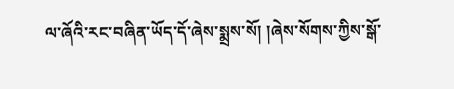ལ་ཞོའི་རང་བཞིན་ཡོད་དོ་ཞེས་སྨྲས་སོ། །ཞེས་སོགས་ཀྱིས་སྒོ་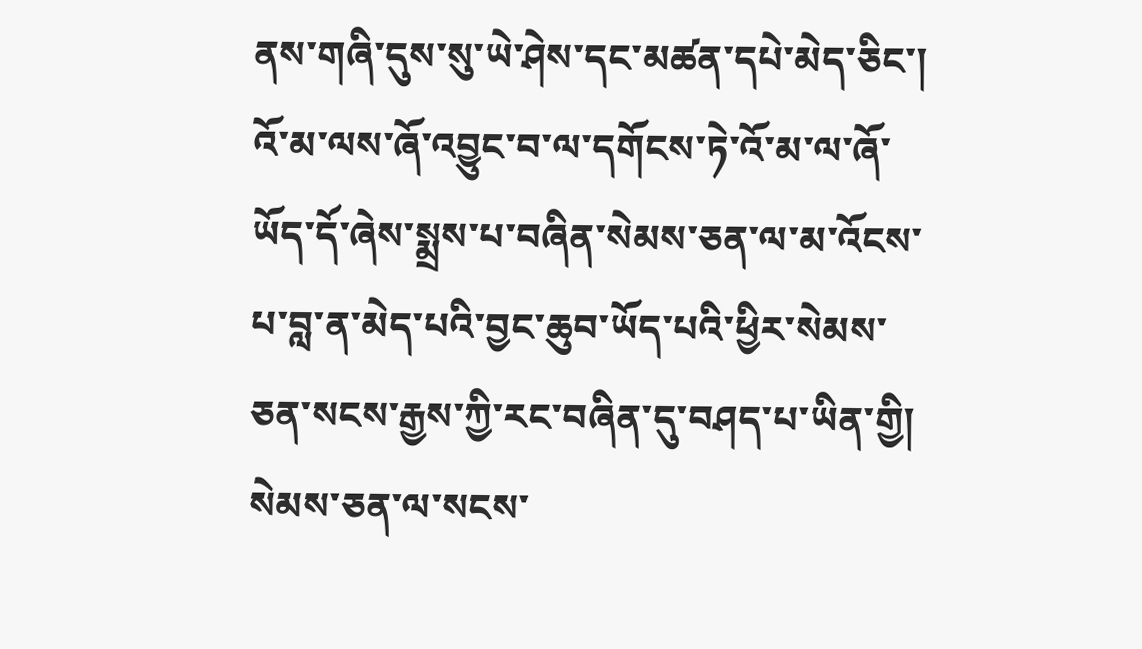ནས་གཞི་དུས་སུ་ཡེ་ཤེས་དང་མཚན་དཔེ་མེད་ཅིང་། འོ་མ་ལས་ཞོ་འབྱུང་བ་ལ་དགོངས་ཏེ་འོ་མ་ལ་ཞོ་ཡོད་དོ་ཞེས་སྨྲས་པ་བཞིན་སེམས་ཅན་ལ་མ་འོངས་པ་བླ་ན་མེད་པའི་བྱང་ཆུབ་ཡོད་པའི་ཕྱིར་སེམས་ཅན་སངས་རྒྱས་ཀྱི་རང་བཞིན་དུ་བཤད་པ་ཡིན་གྱི། སེམས་ཅན་ལ་སངས་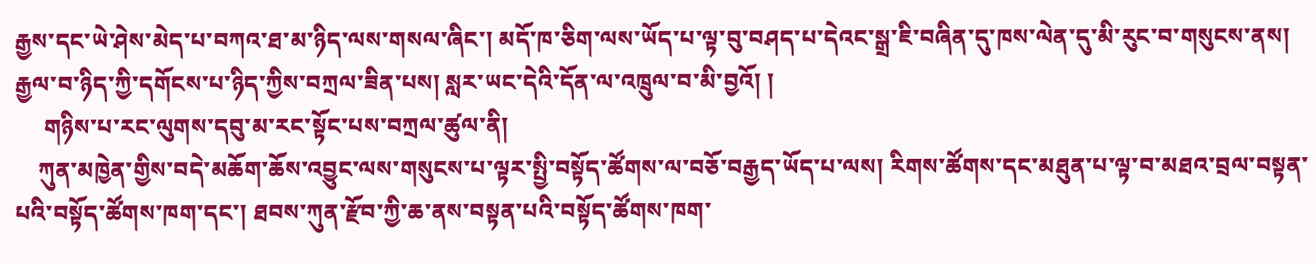རྒྱས་དང་ཡེ་ཤེས་མེད་པ་བཀའ་ཐ་མ་ཉིད་ལས་གསལ་ཞིང་། མདོ་ཁ་ཅིག་ལས་ཡོད་པ་ལྟ་བུ་བཤད་པ་དེའང་སྒྲ་ཇི་བཞིན་དུ་ཁས་ལེན་དུ་མི་རུང་བ་གསུངས་ནས། རྒྱལ་བ་ཉིད་ཀྱི་དགོངས་པ་ཉིད་ཀྱིས་བཀྲལ་ཟིན་པས། སླར་ཡང་དེའི་དོན་ལ་འཁྲུལ་བ་མི་བྱའོ། །
     གཉིས་པ་རང་ལུགས་དབུ་མ་རང་སྟོང་པས་བཀྲལ་ཚུལ་ནི།
    ཀུན་མཁྱེན་གྱིས་བདེ་མཆོག་ཆོས་འབྱུང་ལས་གསུངས་པ་ལྟར་སྤྱི་བསྟོད་ཚོགས་ལ་བཅོ་བརྒྱད་ཡོད་པ་ལས། རིགས་ཚོགས་དང་མཐུན་པ་ལྟ་བ་མཐའ་བྲལ་བསྟན་པའི་བསྟོད་ཚོགས་ཁག་དང་། ཐབས་ཀུན་རྫོབ་ཀྱི་ཆ་ནས་བསྟན་པའི་བསྟོད་ཚོགས་ཁག་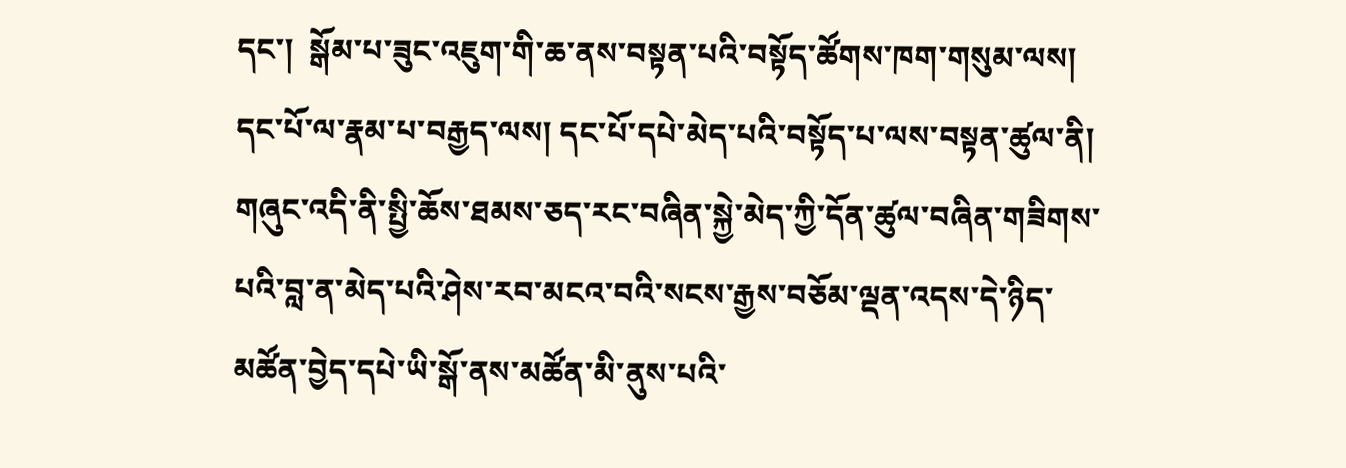དང་།  སྒོམ་པ་ཟུང་འཇུག་གི་ཆ་ནས་བསྟན་པའི་བསྟོད་ཚོགས་ཁག་གསུམ་ལས། དང་པོ་ལ་རྣམ་པ་བརྒྱད་ལས། དང་པོ་དཔེ་མེད་པའི་བསྟོད་པ་ལས་བསྟན་ཚུལ་ནི། གཞུང་འདི་ནི་སྤྱི་ཆོས་ཐམས་ཅད་རང་བཞིན་སྐྱེ་མེད་ཀྱི་དོན་ཚུལ་བཞིན་གཟིགས་པའི་བླ་ན་མེད་པའི་ཤེས་རབ་མངའ་བའི་སངས་རྒྱས་བཅོམ་ལྡན་འདས་དེ་ཉིད་མཚོན་བྱེད་དཔེ་ཡི་སྒོ་ནས་མཚོན་མི་ནུས་པའི་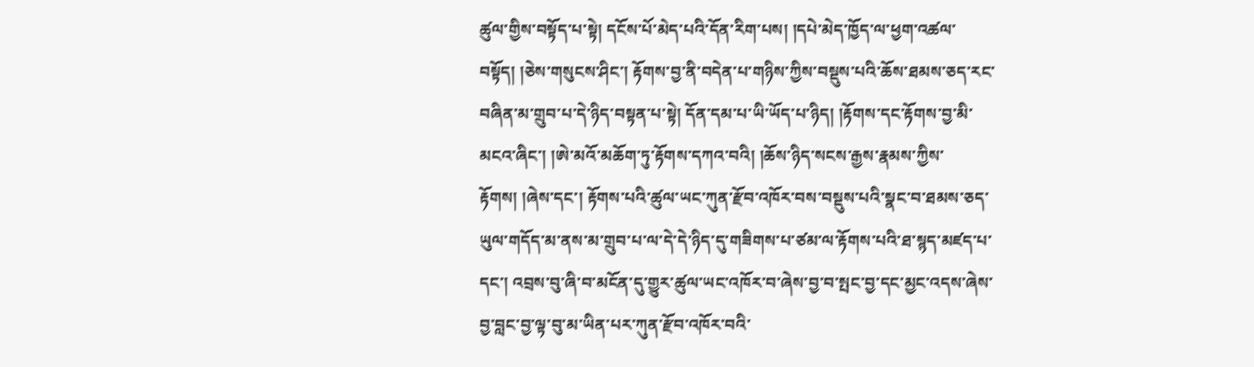ཚུལ་གྱིས་བསྟོད་པ་སྟེ། དངོས་པོ་མེད་པའི་དོན་རིག་པས། །དཔེ་མེད་ཁྱོད་ལ་ཕྱག་འཚལ་བསྟོད། །ཅེས་གསུངས་ཤིང་། རྟོགས་བྱ་ནི་བདེན་པ་གཉིས་ཀྱིས་བསྡུས་པའི་ཆོས་ཐམས་ཅད་རང་བཞིན་མ་གྲུབ་པ་དེ་ཉིད་བསྟན་པ་སྟེ། དོན་དམ་པ་ཡི་ཡོད་པ་ཉིད། །རྟོགས་དང་རྟོགས་བྱ་མི་མངའ་ཞིང་། །ཨེ་མའོ་མཆོག་ཏུ་རྟོགས་དཀའ་བའི། །ཆོས་ཉིད་སངས་རྒྱས་རྣམས་ཀྱིས་རྟོགས། །ཞེས་དང་། རྟོགས་པའི་ཚུལ་ཡང་ཀུན་རྫོབ་འཁོར་བས་བསྡུས་པའི་སྣང་བ་ཐམས་ཅད་ཡུལ་གདོད་མ་ནས་མ་གྲུབ་པ་ལ་དེ་དེ་ཉིད་དུ་གཟིགས་པ་ཙམ་ལ་རྟོགས་པའི་ཐ་སྙད་མཛད་པ་དང་། འབྲས་བུ་ཞི་བ་མངོན་དུ་གྱུར་ཚུལ་ཡང་འཁོར་བ་ཞེས་བྱ་བ་སྤང་བྱ་དང་མྱང་འདས་ཞེས་བྱ་བླང་བྱ་ལྟ་བུ་མ་ཡིན་པར་ཀུན་རྫོབ་འཁོར་བའི་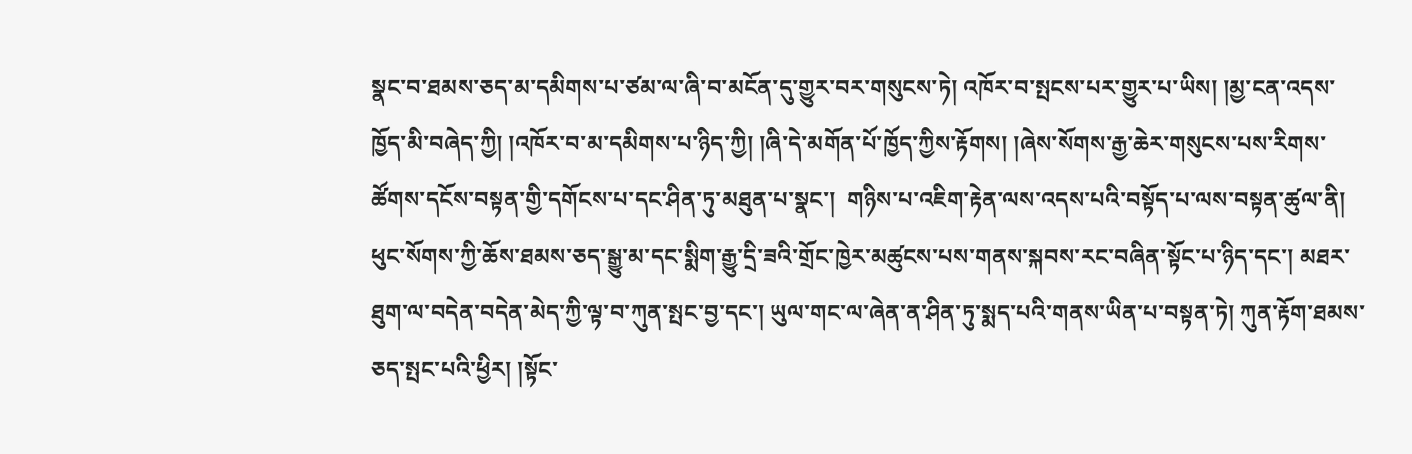སྣང་བ་ཐམས་ཅད་མ་དམིགས་པ་ཙམ་ལ་ཞི་བ་མངོན་དུ་གྱུར་བར་གསུངས་ཏེ། འཁོར་བ་སྤངས་པར་གྱུར་པ་ཡིས། །མྱ་ངན་འདས་ཁྱོད་མི་བཞེད་ཀྱི། །འཁོར་བ་མ་དམིགས་པ་ཉིད་ཀྱི། །ཞི་དེ་མགོན་པོ་ཁྱོད་ཀྱིས་རྟོགས། །ཞེས་སོགས་རྒྱ་ཆེར་གསུངས་པས་རིགས་ཚོགས་དངོས་བསྟན་གྱི་དགོངས་པ་དང་ཤིན་ཏུ་མཐུན་པ་སྣང་།  གཉིས་པ་འཇིག་རྟེན་ལས་འདས་པའི་བསྟོད་པ་ལས་བསྟན་ཚུལ་ནི། ཕུང་སོགས་ཀྱི་ཆོས་ཐམས་ཅད་སྒྱུ་མ་དང་སྨིག་རྒྱུ་དྲི་ཟའི་གྲོང་ཁྱེར་མཚུངས་པས་གནས་སྐབས་རང་བཞིན་སྟོང་པ་ཉིད་དང་། མཐར་ཐུག་ལ་བདེན་བདེན་མེད་ཀྱི་ལྟ་བ་ཀུན་སྤང་བྱ་དང་། ཡུལ་གང་ལ་ཞེན་ན་ཤིན་ཏུ་སྨད་པའི་གནས་ཡིན་པ་བསྟན་ཏེ། ཀུན་རྟོག་ཐམས་ཅད་སྤང་པའི་ཕྱིར། །སྟོང་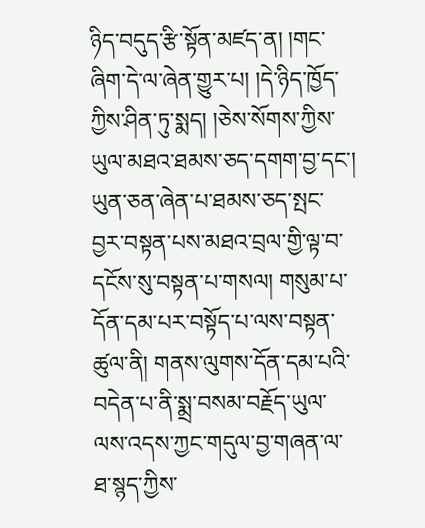ཉིད་བདུད་རྩི་སྟོན་མཛད་ན། །གང་ཞིག་དེ་ལ་ཞེན་གྱུར་པ། །དེ་ཉིད་ཁྱོད་ཀྱིས་ཤིན་ཏུ་སྨད། །ཅེས་སོགས་ཀྱིས་ཡུལ་མཐའ་ཐམས་ཅད་དགག་བྱ་དང་། ཡུན་ཅན་ཞེན་པ་ཐམས་ཅད་སྤང་བྱར་བསྟན་པས་མཐའ་བྲལ་གྱི་ལྟ་བ་དངོས་སུ་བསྟན་པ་གསལ། གསུམ་པ་དོན་དམ་པར་བསྟོད་པ་ལས་བསྟན་ཚུལ་ནི། གནས་ལུགས་དོན་དམ་པའི་བདེན་པ་ནི་སྨྲ་བསམ་བརྗོད་ཡུལ་ལས་འདས་ཀྱང་གདུལ་བྱ་གཞན་ལ་ཐ་སྙད་ཀྱིས་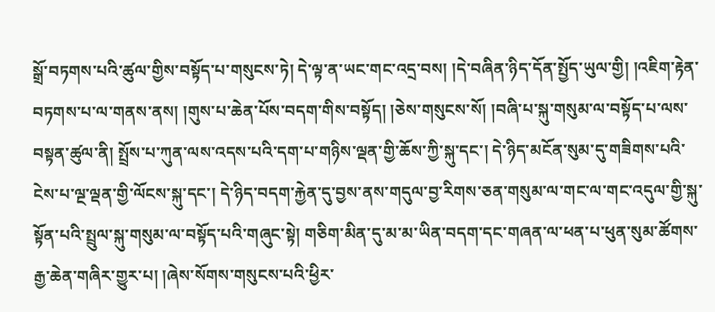སྒྲོ་བཏགས་པའི་ཚུལ་གྱིས་བསྟོད་པ་གསུངས་ཏེ། དེ་ལྟ་ན་ཡང་གང་འདྲ་བས། །དེ་བཞིན་ཉིད་དོན་སྤྱོད་ཡུལ་གྱི། །འཇིག་རྟེན་བཏགས་པ་ལ་གནས་ནས། །གུས་པ་ཆེན་པོས་བདག་གིས་བསྟོད། །ཅེས་གསུངས་སོ། །བཞི་པ་སྐུ་གསུམ་ལ་བསྟོད་པ་ལས་བསྟན་ཚུལ་ནི། སྤྲོས་པ་ཀུན་ལས་འདས་པའི་དག་པ་གཉིས་ལྡན་གྱི་ཆོས་ཀྱི་སྐུ་དང་། དེ་ཉིད་མངོན་སུམ་དུ་གཟིགས་པའི་ངེས་པ་ལྔ་ལྡན་གྱི་ལོངས་སྐུ་དང་། དེ་ཉིད་བདག་རྐྱེན་དུ་བྱས་ནས་གདུལ་བྱ་རིགས་ཅན་གསུམ་ལ་གང་ལ་གང་འདུལ་གྱི་སྐུ་སྟོན་པའི་སྤྲུལ་སྐུ་གསུམ་ལ་བསྟོད་པའི་གཞུང་སྟེ། གཅིག་མིན་དུ་མ་མ་ཡིན་བདག་དང་གཞན་ལ་ཕན་པ་ཕུན་སུམ་ཚོགས་རྒྱ་ཆེན་གཞིར་གྱུར་པ། །ཞེས་སོགས་གསུངས་པའི་ཕྱིར་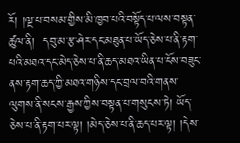རོ། །ལྔ་པ་བསམ་གྱིས་མི་ཁྱབ་པའི་བསྟོད་པ་ལས་བསྟན་ཚུལ་ནི།  དབུ་མ་རྩ་ཤེར་དང་མཐུན་པ་ཡོད་ཅེས་པ་ནི་རྟག་པའི་མཐའ་དང་མེད་ཅེས་པ་ནི་ཆད་མཐའ་ཡིན་པ་ངོས་བཟུང་ནས་རྟག་ཆད་ཀྱི་མཐའ་གཉིས་དང་བྲལ་བའི་གནས་ལུགས་ནི་སངས་རྒྱས་ཀྱིས་བསྟན་པ་གསུངས་ཏེ། ཡོད་ཅེས་པ་ནི་རྟག་པར་ལྟ། །མེད་ཅེས་པ་ནི་ཆད་པར་ལྟ། །དེས་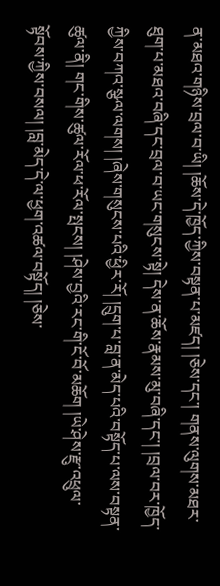ན་མཐའ་གཉིས་བྲལ་བ་ཡི། །ཆོས་དེ་ཁྱོད་ཀྱིས་བསྟན་པ་མཛད། །ཅེས་དང་། གནས་ལུགས་མཐར་ཐུག་པ་མཐའ་བཞི་དང་བྲལ་བ་ཡང་གསུངས་སྟེ། དེས་ན་ཆོས་རྣམས་མུ་བཞི་དང་། །བྲལ་བར་ཁྱོད་ཀྱིས་བཀའ་སྩལ་ལགས། །ཞེས་གསུངས་པའི་ཕྱིར་རོ། །དྲུག་པ་བླ་ན་མེད་པའི་བསྟོད་པ་ལས་བསྟན་ཚུལ་ནི། གང་གིས་ཚུལ་རོལ་ཕ་རོལ་སྤངས། །ཤེས་བྱའི་རང་གི་ངོ་བོ་མཆོག །ཡེ་ཤེས་རྫུ་འཕྲུལ་སྟོབས་ཀྱིས་བསལ། །བླ་མེད་དེ་ལ་ཕྱག་འཚལ་བསྟོད། །ཅེས་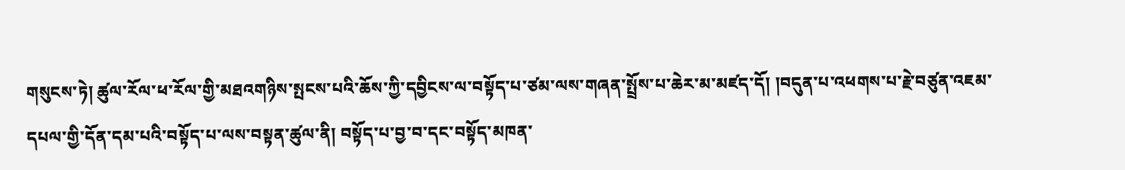གསུངས་ཏེ། ཚུལ་རོལ་ཕ་རོལ་གྱི་མཐའགཉིས་སྤངས་པའི་ཆོས་ཀྱི་དབྱིངས་ལ་བསྟོད་པ་ཙམ་ལས་གཞན་སྤྲོས་པ་ཆེར་མ་མཛད་དོ། །བདུན་པ་འཕགས་པ་རྗེ་བཙུན་འཇམ་དཔལ་གྱི་དོན་དམ་པའི་བསྟོད་པ་ལས་བསྟན་ཚུལ་ནི། བསྟོད་པ་བྱ་བ་དང་བསྟོད་མཁན་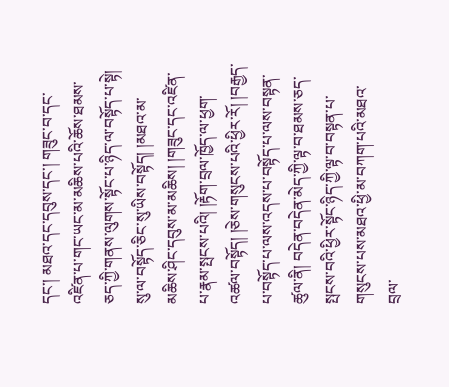དང་། མཐའ་དང་དབུས་དང་། གཟུང་བ་དང་འཛིན་པ་གང་ཡང་མ་མཆིས་པའི་ཆོས་ཐམས་ཅད་ཀྱི་གནས་ལུགས་སྟོང་པ་ཉིད་ལ་བསྟོད་པ་སྟེ། སུ་ལ་བསྟོད་ཅིང་སུ་ཡིས་བསྟོད། །མཐའ་མ་མཆིས་ཤིང་དབུས་མ་མཆིས། །གཟུང་དང་འཛིན་པ་རྣམ་སྤངས་པའི། །རྟོག་བྲལ་ཁྱོད་ལ་ཕྱག་འཚལ་བསྟོད། །ཅེས་གསུངས་པའི་ཕྱིར་རོ། །བརྒྱད་པ་བསྟོད་པ་ལས་འདས་པ་བསྟོད་པ་ལས་བསྟན་ཚུལ་ནི། བདེན་བདེན་མེད་ཀྱི་ལྟ་བ་ཐམས་ཅད་སྤངས་བའི་ཕྱིར་སྟོང་ཉིད་ཀྱི་ལྟ་བ་བསྟན་པ་གསུངས་པས་མཐའ་ཕྱི་མ་བཀག་པའི་མཐའ་བྲལ་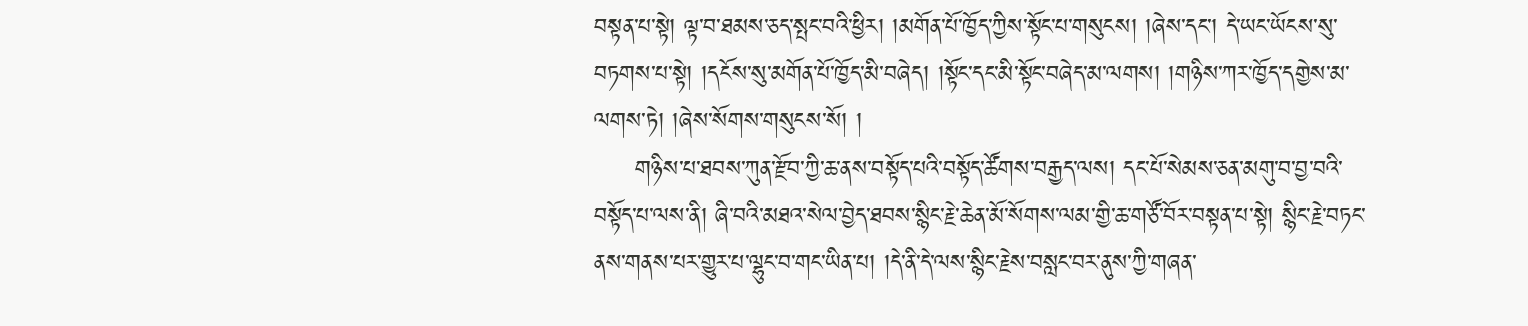བསྟན་པ་སྟེ། ལྟ་བ་ཐམས་ཅད་སྤང་བའི་ཕྱིར། །མགོན་པོ་ཁྱོད་ཀྱིས་སྟོང་པ་གསུངས། །ཞེས་དང་། དེ་ཡང་ཡོངས་སུ་བཏགས་པ་སྟེ། །དངོས་སུ་མགོན་པོ་ཁྱོད་མི་བཞེད། །སྟོང་དང་མི་སྟོང་བཞེད་མ་ལགས། །གཉིས་ཀར་ཁྱོད་དགྱེས་མ་ལགས་ཏེ། །ཞེས་སོགས་གསུངས་སོ། །
     གཉིས་པ་ཐབས་ཀུན་རྫོབ་ཀྱི་ཆ་ནས་བསྟོད་པའི་བསྟོད་ཚོགས་བརྒྱད་ལས། དང་པོ་སེམས་ཅན་མགུ་བ་བྱ་བའི་བསྟོད་པ་ལས་ནི། ཞི་བའི་མཐའ་སེལ་བྱེད་ཐབས་སྙིང་རྗེ་ཆེན་མོ་སོགས་ལམ་གྱི་ཆ་གཙོ་བོར་བསྟན་པ་སྟེ། སྙིང་རྗེ་བཏང་ནས་གནས་པར་གྱུར་པ་ལྷུང་བ་གང་ཡིན་པ། །དེ་ནི་དེ་ལས་སྙིང་རྗེས་བསླང་བར་ནུས་ཀྱི་གཞན་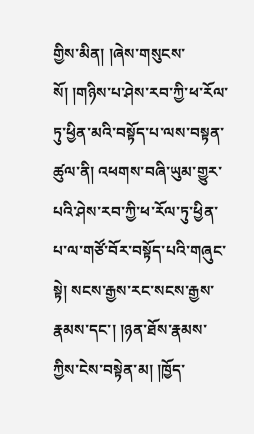གྱིས་མིན། །ཞེས་གསུངས་སོ། །གཉིས་པ་ཤེས་རབ་ཀྱི་ཕ་རོལ་ཏུ་ཕྱིན་མའི་བསྟོད་པ་ལས་བསྟན་ཚུལ་ནི། འཕགས་བཞི་ཡུམ་གྱུར་པའི་ཤེས་རབ་ཀྱི་ཕ་རོལ་ཏུ་ཕྱིན་པ་ལ་གཙོ་བོར་བསྟོད་པའི་གཞུང་སྟེ། སངས་རྒྱས་རང་སངས་རྒྱས་རྣམས་དང་། །ཉན་ཐོས་རྣམས་ཀྱིས་ངེས་བསྟེན་མ། །ཁྱོད་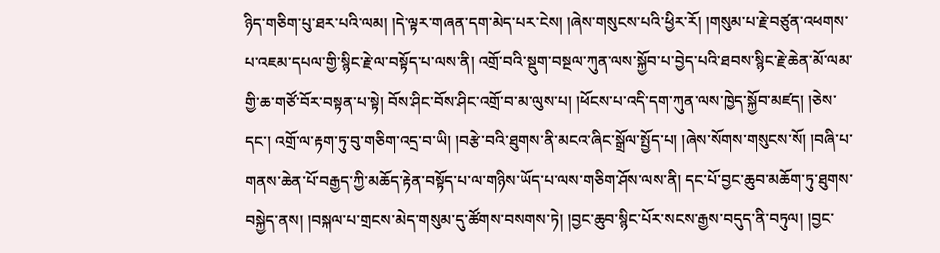ཉིད་གཅིག་པུ་ཐར་པའི་ལམ། །དེ་ལྟར་གཞན་དག་མེད་པར་ངེས། །ཞེས་གསུངས་པའི་ཕྱིར་རོ། །གསུམ་པ་རྗེ་བཙུན་འཕགས་པ་འཇམ་དཔལ་གྱི་སྙིང་རྗེ་ལ་བསྟོད་པ་ལས་ནི། འགྲོ་བའི་སྡུག་བསྔལ་ཀུན་ལས་སྐྱོབ་པ་བྱེད་པའི་ཐབས་སྙིང་རྗེ་ཆེན་མོ་ལམ་གྱི་ཆ་གཙོ་བོར་བསྟན་པ་སྟེ། བོས་ཤིང་བོས་ཤིང་འགྲོ་བ་མ་ལུས་པ། །ཕོངས་པ་འདི་དག་ཀུན་ལས་ཁྱེད་སྐྱོབ་མཛད། །ཅེས་དང་། འགྲོ་ལ་རྟག་ཏུ་བུ་གཅིག་འདྲ་བ་ཡི། །བརྩེ་བའི་ཐུགས་ནི་མངའ་ཞིང་སྒྲོལ་སྤྱོད་པ། །ཞེས་སོགས་གསུངས་སོ། །བཞི་པ་གནས་ཆེན་པོ་བརྒྱད་ཀྱི་མཆོད་རྟེན་བསྟོད་པ་ལ་གཉིས་ཡོད་པ་ལས་གཅིག་ཤོས་ལས་ནི། དང་པོ་བྱང་ཆུབ་མཆོག་ཏུ་ཐུགས་བསྐྱེད་ནས། །བསྐལ་པ་གྲངས་མེད་གསུམ་དུ་ཚོགས་བསགས་ཏེ། །བྱང་ཆུབ་སྙིང་པོར་སངས་རྒྱས་བདུད་ནི་བཏུལ། །བྱང་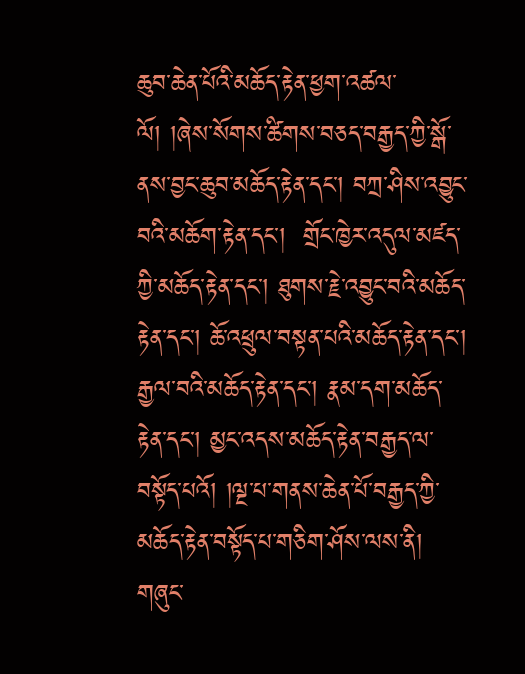ཆུབ་ཆེན་པོའི་མཆོད་རྟེན་ཕྱག་འཚལ་ལོ། །ཞེས་སོགས་ཚིགས་བཅད་བརྒྱད་ཀྱི་སྒོ་ནས་བྱང་ཆུབ་མཆོད་རྟེན་དང་། བཀྲ་ཤིས་འབྱུང་བའི་མཆོག་རྟེན་དང་།  གྲོང་ཁྱེར་འདུལ་མཛད་ཀྱི་མཆོད་རྟེན་དང་། ཐུགས་རྗེ་འབྱུང་བའི་མཆོད་རྟེན་དང་། ཆོ་འཕྲུལ་བསྟན་པའི་མཆོད་རྟེན་དང་། རྒྱལ་བའི་མཆོད་རྟེན་དང་། རྣམ་དག་མཆོད་རྟེན་དང་། མྱང་འདས་མཆོད་རྟེན་བརྒྱད་ལ་བསྟོད་པའོ། །ལྔ་པ་གནས་ཆེན་པོ་བརྒྱད་ཀྱི་མཆོད་རྟེན་བསྟོད་པ་གཅིག་ཤོས་ལས་ནི། གཞུང་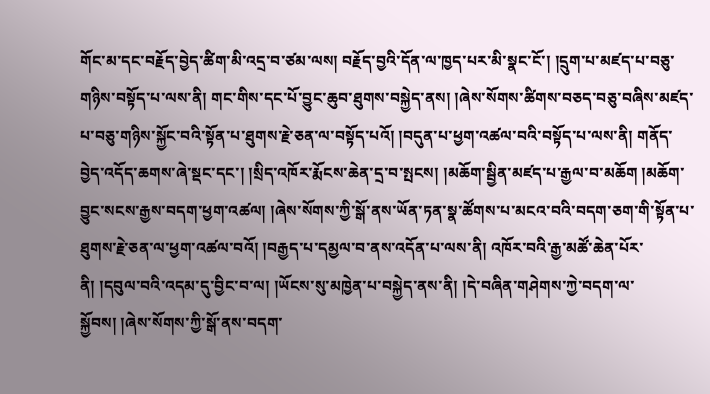གོང་མ་དང་བརྗོད་བྱེད་ཚིག་མི་འདྲ་བ་ཙམ་ལས། བརྗོད་བྱའི་དོན་ལ་ཁྱད་པར་མི་སྣང་ངོ་། །དྲུག་པ་མཛད་པ་བཅུ་གཉིས་བསྟོད་པ་ལས་ནི། གང་གིས་དང་པོ་བྱུང་ཆུབ་ཐུགས་བསྐྱེད་ནས། །ཞེས་སོགས་ཚིགས་བཅད་བཅུ་བཞིས་མཛད་པ་བཅུ་གཉིས་སྐྱོང་བའི་སྟོན་པ་ཐུགས་རྗེ་ཅན་ལ་བསྟོད་པའོ། །བདུན་པ་ཕྱག་འཚལ་བའི་བསྟོད་པ་ལས་ནི། གནོད་བྱེད་འདོད་ཆགས་ཞེ་སྡང་དང་། །སྲིད་འཁོར་རྨོངས་ཆེན་དྲ་བ་སྤངས། །མཆོག་སྦྱིན་མཛད་པ་རྒྱལ་བ་མཆོག །མཆོག་བྱུང་སངས་རྒྱས་བདག་ཕྱག་འཚལ། །ཞེས་སོགས་ཀྱི་སྒོ་ནས་ཡོན་ཏན་སྣ་ཚོགས་པ་མངའ་བའི་བདག་ཅག་གི་སྟོན་པ་ཐུགས་རྗེ་ཅན་ལ་ཕྱག་འཚལ་བའོ། །བརྒྱད་པ་དམྱལ་བ་ནས་འདོན་པ་ལས་ནི། འཁོར་བའི་རྒྱ་མཚོ་ཆེན་པོར་ནི། །དབུལ་བའི་འདམ་དུ་བྱིང་བ་ལ། །ཡོངས་སུ་མཁྱེན་པ་བསྐྱེད་ནས་ནི། །དེ་བཞིན་གཤེགས་ཀྱེ་བདག་ལ་སྐྱོབས། །ཞེས་སོགས་ཀྱི་སྒོ་ནས་བདག་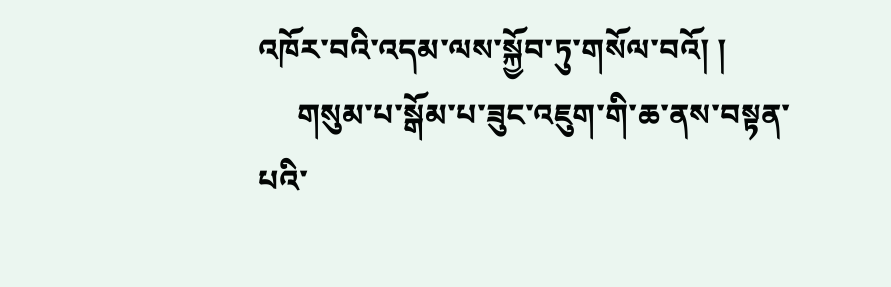འཁོར་བའི་འདམ་ལས་སྐྱོབ་ཏུ་གསོལ་བའོ། །
     གསུམ་པ་སྒོམ་པ་ཟུང་འཇུག་གི་ཆ་ནས་བསྟན་པའི་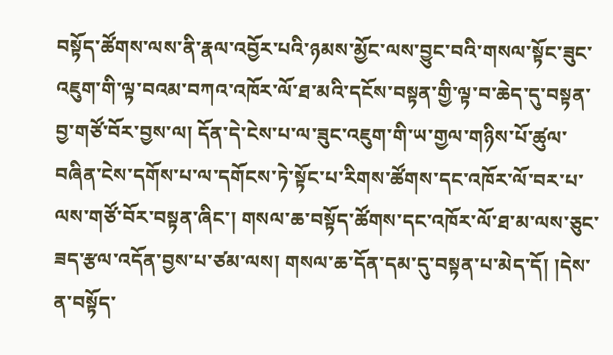བསྟོད་ཚོགས་ལས་ནི་རྣལ་འབྱོར་པའི་ཉམས་མྱོང་ལས་བྱུང་བའི་གསལ་སྟོང་ཟུང་འཇུག་གི་ལྟ་བའམ་བཀའ་འཁོར་ལོ་ཐ་མའི་དངོས་བསྟན་གྱི་ལྟ་བ་ཆེད་དུ་བསྟན་བྱ་གཙོ་བོར་བྱས་ལ། དོན་དེ་ངེས་པ་ལ་ཟུང་འཇུག་གི་ཡ་གྱལ་གཉིས་པོ་ཚུལ་བཞིན་ངེས་དགོས་པ་ལ་དགོངས་ཏེ་སྟོང་པ་རིགས་ཚོགས་དང་འཁོར་ལོ་བར་པ་ལས་གཙོ་བོར་བསྟན་ཞིང་། གསལ་ཆ་བསྟོད་ཚོགས་དང་འཁོར་ལོ་ཐ་མ་ལས་ཅུང་ཟད་རྩལ་འདོན་བྱས་པ་ཙམ་ལས། གསལ་ཆ་དོན་དམ་དུ་བསྟན་པ་མེད་དོ། །དེས་ན་བསྟོད་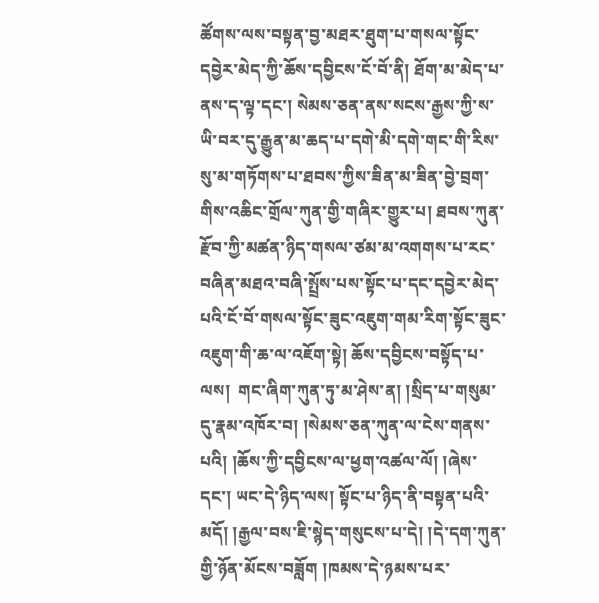ཚོགས་ལས་བསྟན་བྱ་མཐར་ཐུག་པ་གསལ་སྟོང་དབྱེར་མེད་ཀྱི་ཆོས་དབྱིངས་ངོ་བོ་ནི། ཐོག་མ་མེད་པ་ནས་ད་ལྟ་དང་། སེམས་ཅན་ནས་སངས་རྒྱས་ཀྱི་ས་ཡི་བར་དུ་རྒྱུན་མ་ཆད་པ་དགེ་མི་དགེ་གང་གི་རིས་སུ་མ་གཏོགས་པ་ཐབས་ཀྱིས་ཟིན་མ་ཟིན་བྱེ་བྲག་གིས་འཆིང་གྲོལ་ཀུན་གྱི་གཞིར་གྱུར་པ། ཐབས་ཀུན་རྫོབ་ཀྱི་མཚན་ཉིད་གསལ་ཙམ་མ་འགགས་པ་རང་བཞིན་མཐའ་བཞི་སྤྲོས་པས་སྟོང་པ་དང་དབྱེར་མེད་པའི་ངོ་བོ་གསལ་སྟོང་ཟུང་འཇུག་གམ་རིག་སྟོང་ཟུང་འཇུག་གི་ཆ་ལ་འཇོག་སྟེ། ཆོས་དབྱིངས་བསྟོད་པ་ལས།  གང་ཞིག་ཀུན་ཏུ་མ་ཤེས་ན། །སྲིད་པ་གསུམ་དུ་རྣམ་འཁོར་བ། །སེམས་ཅན་ཀུན་ལ་ངེས་གནས་པའི། །ཆོས་ཀྱི་དབྱིངས་ལ་ཕྱག་འཚལ་ལོ། །ཞེས་དང་། ཡང་དེ་ཉིད་ལས། སྟོང་པ་ཉིད་ནི་བསྟན་པའི་མདོ། །རྒྱལ་བས་ཇི་སྙེད་གསུངས་པ་དེ། །དེ་དག་ཀུན་གྱི་ཉོན་མོངས་བཟློག །ཁམས་དེ་ཉམས་པར་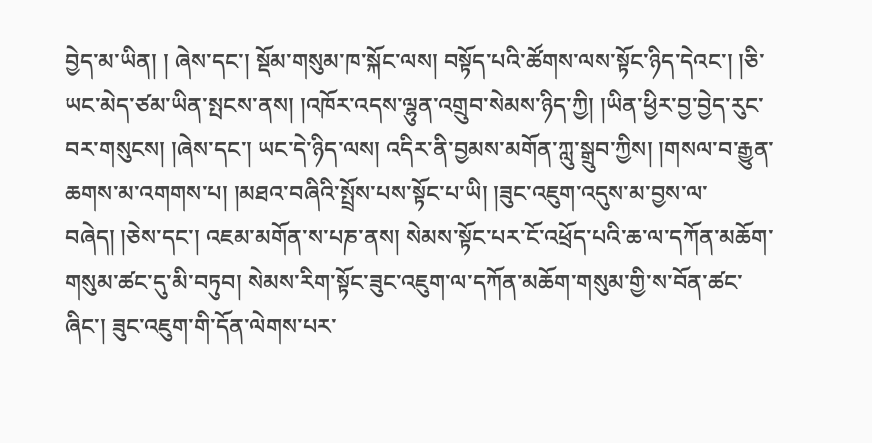བྱེད་མ་ཡིན། ། ཞེས་དང་། སྡོམ་གསུམ་ཁ་སྐོང་ལས། བསྟོད་པའི་ཚོགས་ལས་སྟོང་ཉིད་དེའང་། །ཅི་ཡང་མེད་ཙམ་ཡིན་སྤངས་ནས། །འཁོར་འདས་ལྷུན་འགྲུབ་སེམས་ཉིད་ཀྱི། །ཡིན་ཕྱིར་བྱ་བྱེད་རུང་བར་གསུངས། །ཞེས་དང་། ཡང་དེ་ཉིད་ལས། འདིར་ནི་བྱམས་མགོན་ཀླུ་སྒྲུབ་ཀྱིས། །གསལ་བ་རྒྱུན་ཆགས་མ་འགགས་པ། །མཐའ་བཞིའི་སྤྲོས་པས་སྟོང་པ་ཡི། །ཟུང་འཇུག་འདུས་མ་བྱས་ལ་བཞེད། །ཅེས་དང་། འཇམ་མགོན་ས་པཎ་ནས། སེམས་སྟོང་པར་ངོ་འཕྲོད་པའི་ཆ་ལ་དཀོན་མཆོག་གསུམ་ཚང་དུ་མི་བཏུབ། སེམས་རིག་སྟོང་ཟུང་འཇུག་ལ་དཀོན་མཆོག་གསུམ་གྱི་ས་བོན་ཚང་ཞིང་། ཟུང་འཇུག་གི་དོན་ལེགས་པར་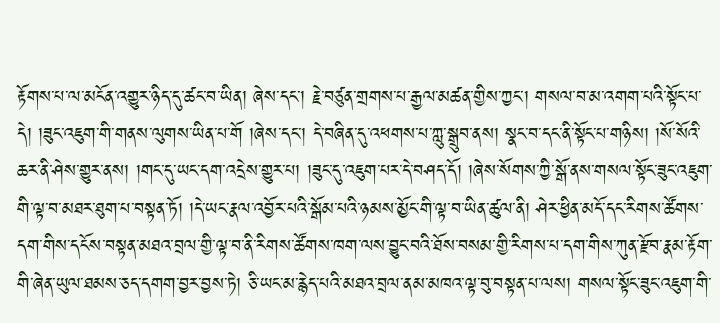རྟོགས་པ་ལ་མངོན་འགྱུར་ཉིད་དུ་ཚང་བ་ཡིན། ཞེས་དང་། རྗེ་བཙུན་གྲགས་པ་རྒྱལ་མཚན་གྱིས་ཀྱང་། གསལ་བ་མ་འགག་པའི་སྟོང་པ་དེ། །ཟུང་འཇུག་གི་གནས་ལུགས་ཡིན་པ་གོ །ཞེས་དང་། དེ་བཞིན་དུ་འཕགས་པ་ཀླུ་སྒྲུབ་ནས། སྣང་བ་དང་ནི་སྟོང་པ་གཉིས། །སོ་སོའི་ཆར་ནི་ཤེས་གྱུར་ནས། །གང་དུ་ཡང་དག་འདྲེས་གྱུར་པ། །ཟུང་དུ་འཇུག་པར་དེ་བཤད་དོ། །ཞེས་སོགས་ཀྱི་སྒོ་ནས་གསལ་སྟོང་ཟུང་འཇུག་གི་ལྟ་བ་མཐར་ཐུག་པ་བསྟན་ཏོ། །དེ་ཡང་རྣལ་འབྱོར་པའི་སྒོམ་པའི་ཉམས་མྱོང་གི་ལྟ་བ་ཡིན་ཚུལ་ནི། ཤེར་ཕྱིན་མདོ་དང་རིགས་ཚོགས་དག་གིས་དངོས་བསྟན་མཐའ་བྲལ་གྱི་ལྟ་བ་ནི་རིགས་ཚོགས་ཁག་ལས་བྱུང་བའི་ཐོས་བསམ་གྱི་རིགས་པ་དག་གིས་ཀུན་རྫོབ་རྣམ་རྟོག་གི་ཞེན་ཡུལ་ཐམས་ཅད་དགག་བྱར་བྱས་ཏེ། ཅི་ཡང་མ་རྙེད་པའི་མཐའ་བྲལ་ནམ་མཁའ་ལྟ་བུ་བསྟན་པ་ལས། གསལ་སྟོང་ཟུང་འཇུག་གི་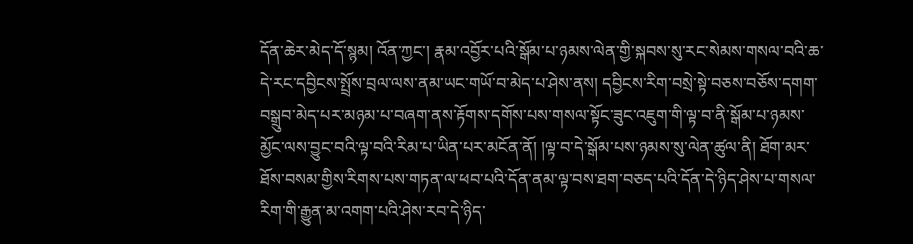དོན་ཆེར་མེད་དོ་སྙམ། འོན་ཀྱང་། རྣམ་འབྱོར་པའི་སྒོམ་པ་ཉམས་ལེན་གྱི་སྐབས་སུ་རང་སེམས་གསལ་བའི་ཆ་དེ་རང་དབྱིངས་སྤྲོས་བྲལ་ལས་ནམ་ཡང་གཡོ་བ་མེད་པ་ཤེས་ནས། དབྱིངས་རིག་བསྲེ་སྟེ་བཅས་བཅོས་དགག་བསྒྲུབ་མེད་པར་མཉམ་པ་བཞག་ནས་རྟོགས་དགོས་པས་གསལ་སྟོང་ཟུང་འཇུག་གི་ལྟ་བ་ནི་སྒོམ་པ་ཉམས་མྱོང་ལས་བྱུང་བའི་ལྟ་བའི་རིམ་པ་ཡིན་པར་མངོན་ནོ། །ལྟ་བ་དེ་སྒོམ་པས་ཉམས་སུ་ལེན་ཚུལ་ནི། ཐོག་མར་ཐོས་བསམ་གྱིས་རིགས་པས་གཏན་ལ་ཕབ་པའི་དོན་ནམ་ལྟ་བས་ཐག་བཅད་པའི་དོན་དེ་ཉིད་ཤེས་པ་གསལ་རིག་གི་རྒྱུན་མ་འགག་པའི་ཤེས་རབ་དེ་ཉིད་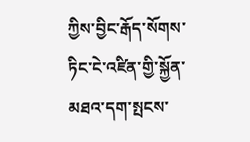ཀྱིས་བྱིང་རྒོད་སོགས་ཏིང་ངེ་འཛིན་གྱི་སྐྱོན་མཐའ་དག་སྤངས་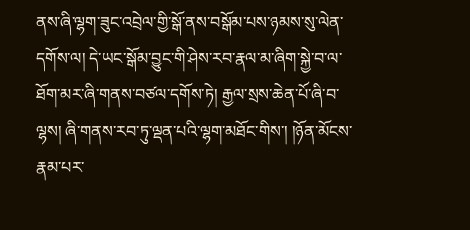ནས་ཞི་ལྷག་ཟུང་འབྲེལ་གྱི་སྒོ་ནས་བསྒོམ་པས་ཉམས་སུ་ལེན་དགོས་ལ། དེ་ཡང་སྒོམ་བྱུང་གི་ཤེས་རབ་རྣལ་མ་ཞིག་སྐྱེ་བ་ལ་ཐོག་མར་ཞི་གནས་བཙལ་དགོས་ཏེ། རྒྱལ་སྲས་ཆེན་པོ་ཞི་བ་ལྷས། ཞི་གནས་རབ་ཏུ་ལྡན་པའི་ལྷག་མཐོང་གིས་། །ཉོན་མོངས་རྣམ་པར་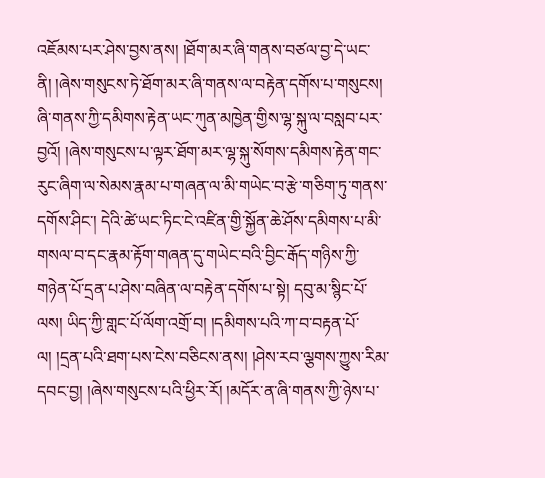འཇོམས་པར་ཤེས་བྱས་ནས། །ཐོག་མར་ཞི་གནས་བཙལ་བྱ་དེ་ཡང་ནི། །ཞེས་གསུངས་ཏེ་ཐོག་མར་ཞི་གནས་ལ་བརྟེན་དགོས་པ་གསུངས། ཞི་གནས་ཀྱི་དམིགས་རྟེན་ཡང་ཀུན་མཁྱེན་གྱིས་ལྷ་སྐུ་ལ་བསླབ་པར་བྱའོ། །ཞེས་གསུངས་པ་ལྟར་ཐོག་མར་ལྷ་སྐུ་སོགས་དམིགས་རྟེན་གང་རུང་ཞིག་ལ་སེམས་རྣམ་པ་གཞན་ལ་མི་གཡེང་བ་རྩེ་གཅིག་ཏུ་གནས་དགོས་ཤིང་། དེའི་ཚེ་ཡང་ཏིང་ངེ་འཛིན་གྱི་སྐྱོན་ཆེ་ཤོས་དམིགས་པ་མི་གསལ་བ་དང་རྣམ་རྟོག་གཞན་དུ་གཡེང་བའི་བྱིང་རྒོད་གཉིས་ཀྱི་གཉེན་པོ་དྲན་པ་ཤེས་བཞིན་ལ་བརྟེན་དགོས་པ་སྟེ། དབུ་མ་སྙིང་པོ་ལས། ཡིད་ཀྱི་གླང་པོ་ལོག་འགྲོ་བ། །དམིགས་པའི་ཀ་བ་བརྟན་པོ་ལ། །དྲན་པའི་ཐག་པས་ངེས་བཅིངས་ནས། །ཤེས་རབ་ལྕགས་ཀྱུས་རིམ་དབང་བྱ། །ཞེས་གསུངས་པའི་ཕྱིར་རོ། །མདོར་ན་ཞི་གནས་ཀྱི་ཉེས་པ་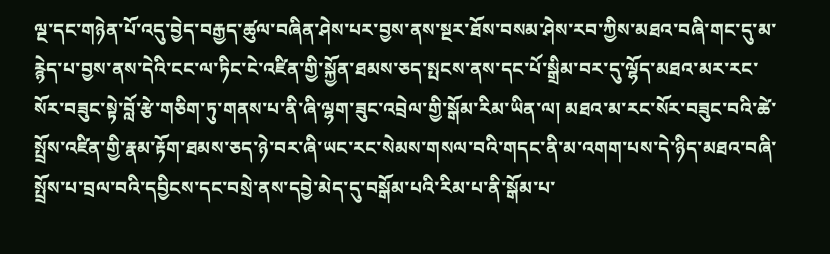ལྔ་དང་གཉེན་པོ་འདུ་བྱེད་བརྒྱད་ཚུལ་བཞིན་ཤེས་པར་བྱས་ནས་སྔར་ཐོས་བསམ་ཤེས་རབ་ཀྱིས་མཐའ་བཞི་གང་དུ་མ་རྙེད་པ་བྱས་ནས་དེའི་ངང་ལ་ཏིང་ངེ་འཛིན་གྱི་སྐྱོན་ཐམས་ཅད་སྤངས་ནས་དང་པོ་སྒྲིམ་བར་དུ་ལྷོད་མཐའ་མར་རང་སོར་བཟུང་སྟེ་བློ་རྩེ་གཅིག་ཏུ་གནས་པ་ནི་ཞི་ལྷག་ཟུང་འབྲེལ་གྱི་སྒོམ་རིམ་ཡིན་ལ། མཐའ་མ་རང་སོར་བཟུང་བའི་ཚེ་སྤྲོས་འཛིན་གྱི་རྣམ་རྟོག་ཐམས་ཅད་ཉེ་བར་ཞི་ཡང་རང་སེམས་གསལ་བའི་གདང་ནི་མ་འགག་པས་དེ་ཉིད་མཐའ་བཞི་སྤྲོས་པ་བྲལ་བའི་དབྱིངས་དང་བསྲེ་ནས་དབྱེ་མེད་དུ་བསྒོམ་པའི་རིམ་པ་ནི་སྒོམ་པ་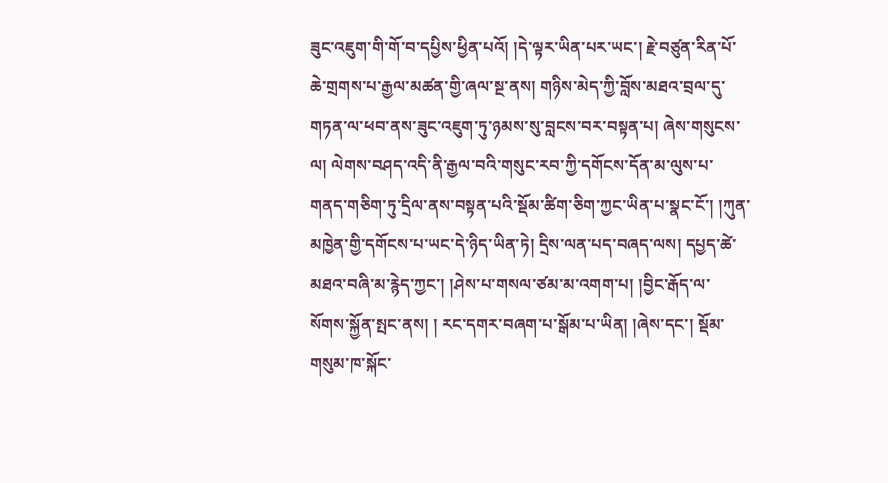ཟུང་འཇུག་གི་གོ་བ་དཔྱིས་ཕྱིན་པའོ། །དེ་ལྟར་ཡིན་པར་ཡང་། རྗེ་བཙུན་རིན་པོ་ཆེ་གྲགས་པ་རྒྱལ་མཚན་གྱི་ཞལ་སྔ་ནས། གཉིས་མེད་ཀྱི་བློས་མཐའ་བྲལ་དུ་གཏན་ལ་ཕབ་ནས་ཟུང་འཇུག་ཏུ་ཉམས་སུ་བླངས་བར་བསྟན་པ། ཞེས་གསུངས་ལ། ལེགས་བཤད་འདི་ནི་རྒྱལ་བའི་གསུང་རབ་ཀྱི་དགོངས་དོན་མ་ལུས་པ་གནད་གཅིག་ཏུ་དྲིལ་ནས་བསྟན་པའི་སྡོམ་ཚིག་ཅིག་ཀྱང་ཡིན་པ་སྣང་ངོ་། །ཀུན་མཁྱེན་གྱི་དགོངས་པ་ཡང་དེ་ཉིད་ཡིན་ཏེ། དྲིས་ལན་པད་བཞད་ལས། དཔྱད་ཚེ་མཐའ་བཞི་མ་རྙེད་ཀྱང་། །ཤེས་པ་གསལ་ཙམ་མ་འགག་པ། །བྱིང་རྒོད་ལ་སོགས་སྐྱོན་སྤང་ནས། ། རང་དགར་བཞག་པ་སྒོམ་པ་ཡིན། །ཞེས་དང་། སྡོམ་གསུམ་ཁ་སྐོང་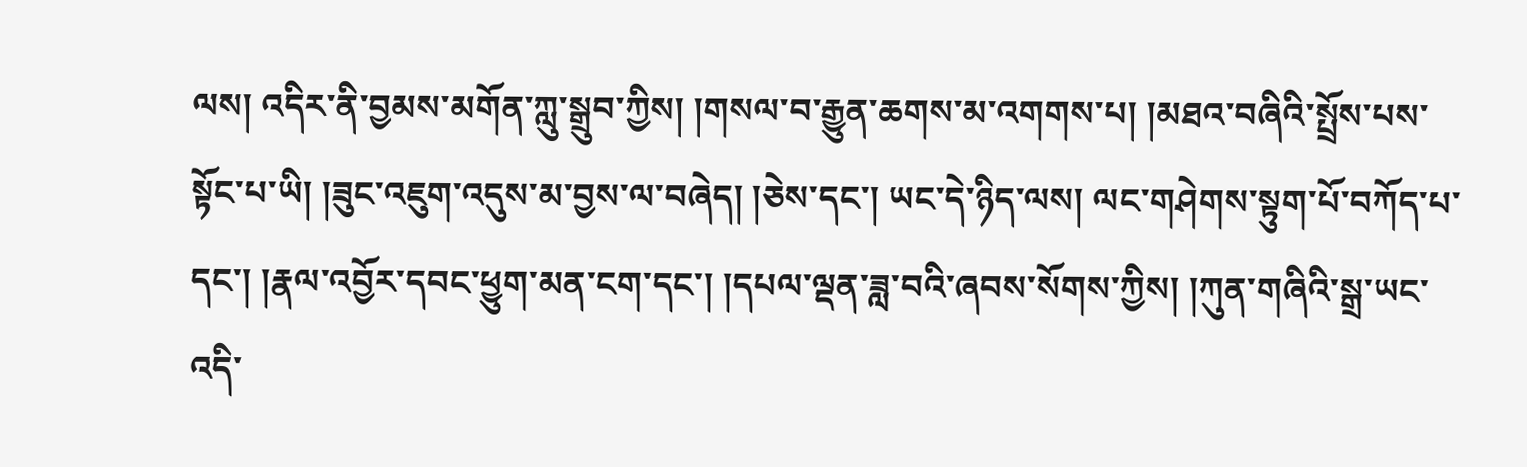ལས། འདིར་ནི་བྱམས་མགོན་ཀླུ་སྒྲུབ་ཀྱིས། །གསལ་བ་རྒྱུན་ཆགས་མ་འགགས་པ། །མཐའ་བཞིའི་སྤྲོས་པས་སྟོང་པ་ཡི། །ཟུང་འཇུག་འདུས་མ་བྱས་ལ་བཞེད། །ཅེས་དང་། ཡང་དེ་ཉིད་ལས། ལང་གཤེགས་སྟུག་པོ་བཀོད་པ་དང་། །རྣལ་འབྱོར་དབང་ཕྱུག་མན་ངག་དང་། །དཔལ་ལྡན་ཟླ་བའི་ཞབས་སོགས་ཀྱིས། །ཀུན་གཞིའི་སྒྲ་ཡང་འདི་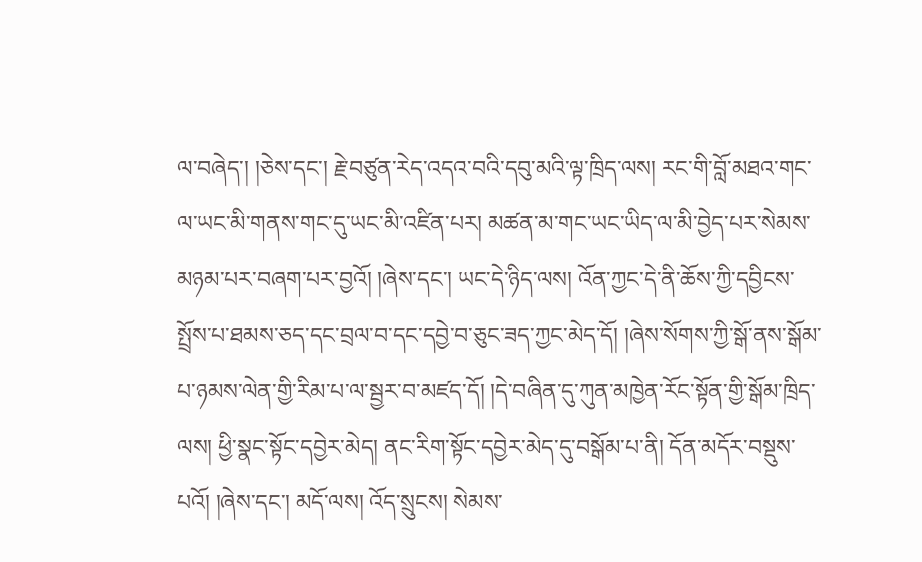ལ་བཞེད་། །ཅེས་དང་། རྗེ་བཙུན་རེད་འདའ་བའི་དབུ་མའི་ལྟ་ཁྲིད་ལས། རང་གི་བློ་མཐའ་གང་ལ་ཡང་མི་གནས་གང་དུ་ཡང་མི་འཛིན་པར། མཚན་མ་གང་ཡང་ཡིད་ལ་མི་བྱེད་པར་སེམས་མཉམ་པར་བཞག་པར་བྱའོ། །ཞེས་དང་། ཡང་དེ་ཉིད་ལས། འོན་ཀྱང་དེ་ནི་ཆོས་ཀྱི་དབྱིངས་སྤྲོས་པ་ཐམས་ཅད་དང་བྲལ་བ་དང་དབྱེ་བ་ཅུང་ཟད་ཀྱང་མེད་དོ། །ཞེས་སོགས་ཀྱི་སྒོ་ནས་སྒོམ་པ་ཉམས་ལེན་གྱི་རིམ་པ་ལ་སྦྱར་བ་མཛད་དོ། །དེ་བཞིན་དུ་ཀུན་མཁྱེན་རོང་སྟོན་གྱི་སྒོམ་ཁྲིད་ལས། ཕྱི་སྣང་སྟོང་དབྱེར་མེད། ནང་རིག་སྟོང་དབྱེར་མེད་དུ་བསྒོམ་པ་ནི། དོན་མདོར་བསྡུས་པའོ། །ཞེས་དང་། མདོ་ལས། འོད་སྲུངས། སེམས་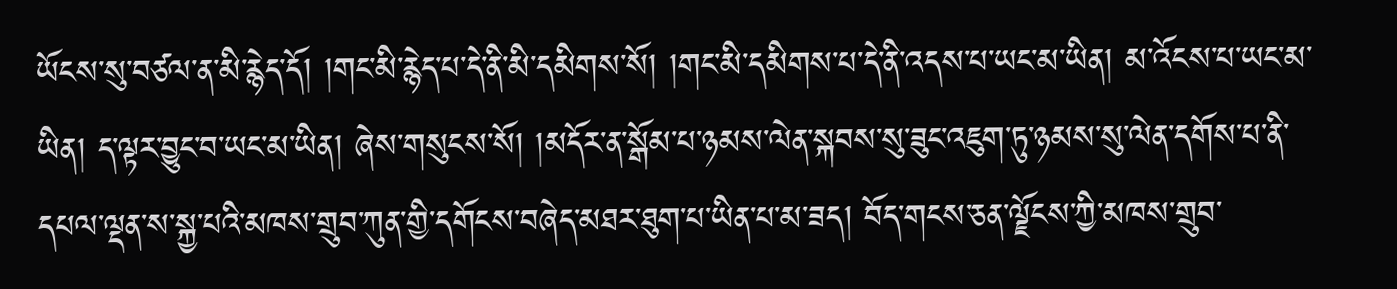ཡོངས་སུ་བཙལ་ན་མི་རྙེད་དོ། །གང་མི་རྙེད་པ་དེ་ནི་མི་དམིགས་སོ། །གང་མི་དམིགས་པ་དེ་ནི་འདས་པ་ཡང་མ་ཡིན། མ་འོངས་པ་ཡང་མ་ཡིན། ད་ལྟར་བྱུང་བ་ཡང་མ་ཡིན། ཞེས་གསུངས་སོ། །མདོར་ན་སྒོམ་པ་ཉམས་ལེན་སྐབས་སུ་ཟུང་འཇུག་ཏུ་ཉམས་སུ་ལེན་དགོས་པ་ནི་དཔལ་ལྡན་ས་སྐྱ་པའི་མཁས་གྲུབ་ཀུན་གྱི་དགོངས་བཞེད་མཐར་ཐུག་པ་ཡིན་པ་མ་ཟད། བོད་གངས་ཅན་ལྗོངས་ཀྱི་མཁས་གྲུབ་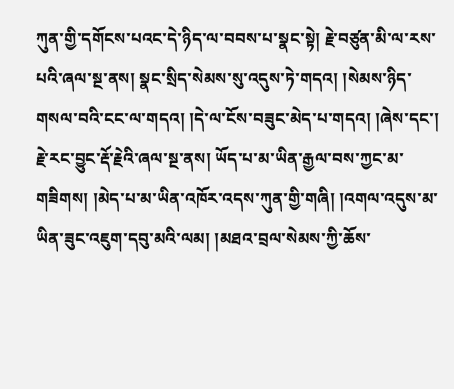ཀུན་གྱི་དགོངས་པའང་དེ་ཉིད་ལ་བབས་པ་སྣང་སྟེ། རྗེ་བཙུན་མི་ལ་རས་པའི་ཞལ་སྔ་ནས། སྣང་སྲིད་སེམས་སུ་འདུས་ཏེ་གདའ། །སེམས་ཉིད་གསལ་བའི་ངང་ལ་གདའ། །དེ་ལ་ངོས་བཟུང་མེད་པ་གདའ། །ཞེས་དང་། རྗེ་རང་བྱུང་རྡོ་རྗེའི་ཞལ་སྔ་ནས། ཡོད་པ་མ་ཡིན་རྒྱལ་བས་ཀྱང་མ་གཟིགས། །མེད་པ་མ་ཡིན་འཁོར་འདས་ཀུན་གྱི་གཞི། །འགལ་འདུས་མ་ཡིན་ཟུང་འཇུག་དབུ་མའི་ལམ། །མཐའ་བྲལ་སེམས་ཀྱི་ཆོས་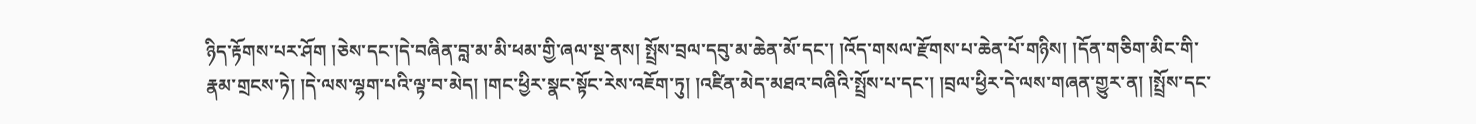ཉིད་རྟོགས་པར་ཤོག །ཅེས་དང་།དེ་བཞིན་བླ་མ་མི་ཕམ་གྱི་ཞལ་སྔ་ནས། སྤྲོས་བྲལ་དབུ་མ་ཆེན་མོ་དང་། །འོད་གསལ་རྫོགས་པ་ཆེན་པོ་གཉིས། །དོན་གཅིག་མིང་གི་རྣམ་གྲངས་ཏེ། །དེ་ལས་ལྷག་པའི་ལྟ་བ་མེད། །གང་ཕྱིར་སྣང་སྟོང་རེས་འཇོག་ཏུ། །འཛིན་མེད་མཐའ་བཞིའི་སྤྲོས་པ་དང་། །བྲལ་ཕྱིར་དེ་ལས་གཞན་གྱུར་ན། །སྤྲོས་དང་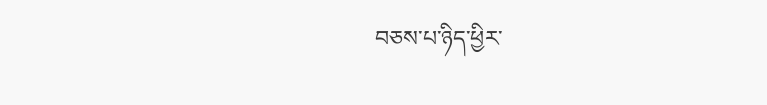བཅས་པ་ཉིད་ཕྱིར་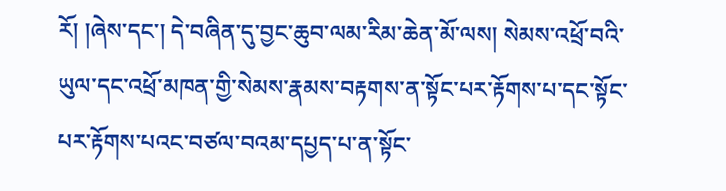རོ། །ཞེས་དང་། དེ་བཞིན་དུ་བྱང་ཆུབ་ལམ་རིམ་ཆེན་མོ་ལས། སེམས་འཕྲོ་བའི་ཡུལ་དང་འཕྲོ་མཁན་གྱི་སེམས་རྣམས་བརྟགས་ན་སྟོང་པར་རྟོགས་པ་དང་སྟོང་པར་རྟོགས་པའང་བཙལ་བའམ་དཔྱད་པ་ན་སྟོང་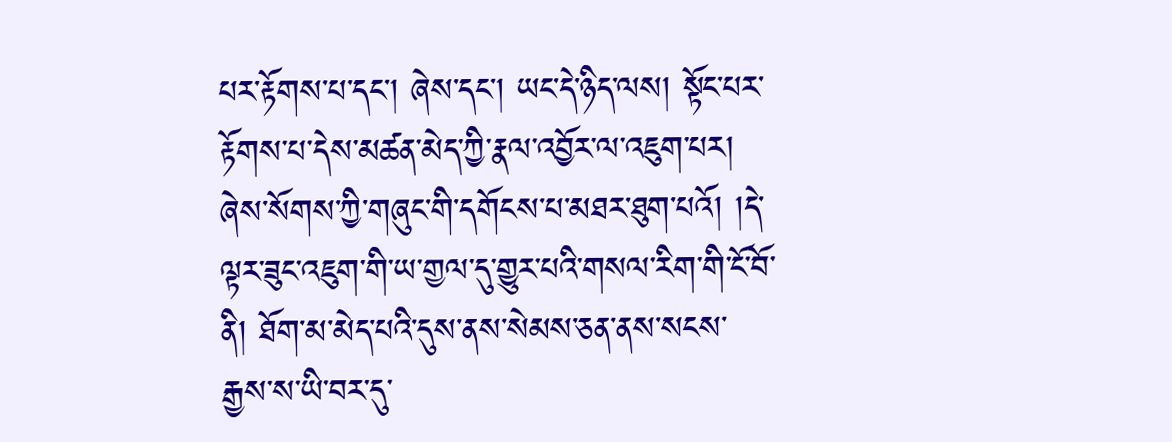པར་རྟོགས་པ་དང་། ཞེས་དང་། ཡང་དེ་ཉིད་ལས། སྟོང་པར་རྟོགས་པ་དེས་མཚན་མེད་ཀྱི་རྣལ་འབྱོར་ལ་འཇུག་པར། ཞེས་སོགས་ཀྱི་གཞུང་གི་དགོངས་པ་མཐར་ཐུག་པའོ། །དེ་ལྟར་ཟུང་འཇུག་གི་ཡ་གྱལ་དུ་གྱུར་པའི་གསལ་རིག་གི་ངོ་བོ་ནི། ཐོག་མ་མེད་པའི་དུས་ནས་སེམས་ཅན་ནས་སངས་རྒྱས་ས་ཡི་བར་དུ་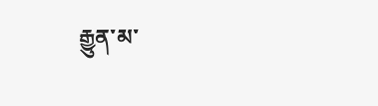རྒྱུན་མ་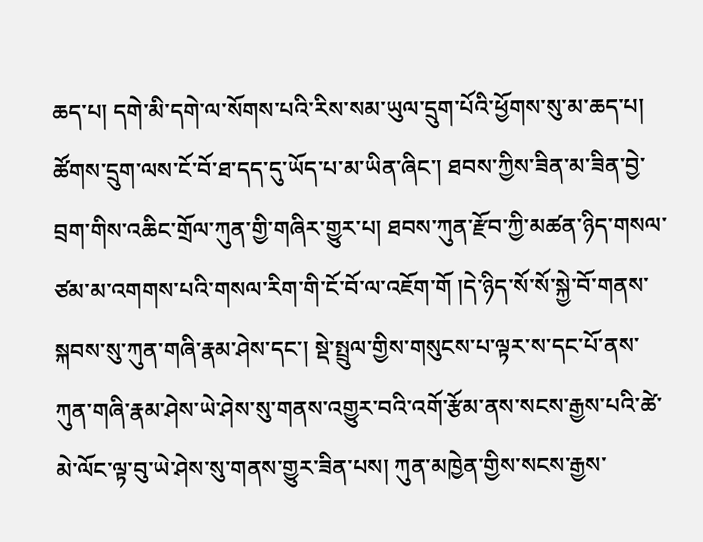ཆད་པ། དགེ་མི་དགེ་ལ་སོགས་པའི་རིས་སམ་ཡུལ་དྲུག་པོའི་ཕྱོགས་སུ་མ་ཆད་པ། ཚོགས་དྲུག་ལས་ངོ་བོ་ཐ་དད་དུ་ཡོད་པ་མ་ཡིན་ཞིང་། ཐབས་ཀྱིས་ཟིན་མ་ཟིན་བྱེ་བྲག་གིས་འཆིང་གྲོལ་ཀུན་གྱི་གཞིར་གྱུར་པ། ཐབས་ཀུན་རྫོབ་ཀྱི་མཚན་ཉིད་གསལ་ཙམ་མ་འགགས་པའི་གསལ་རིག་གི་ངོ་བོ་ལ་འཇོག་གོ །དེ་ཉིད་སོ་སོ་སྐྱེ་བོ་གནས་སྐབས་སུ་ཀུན་གཞི་རྣམ་ཤེས་དང་། སྡེ་སྤྲུལ་གྱིས་གསུངས་པ་ལྟར་ས་དང་པོ་ནས་ཀུན་གཞི་རྣམ་ཤེས་ཡེ་ཤེས་སུ་གནས་འགྱུར་བའི་འགོ་རྩོམ་ནས་སངས་རྒྱས་པའི་ཚེ་མེ་ལོང་ལྟ་བུ་ཡེ་ཤེས་སུ་གནས་གྱུར་ཟིན་པས། ཀུན་མཁྱེན་གྱིས་སངས་རྒྱས་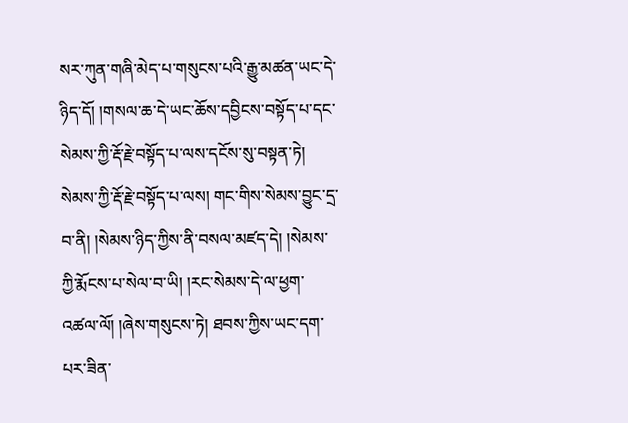སར་ཀུན་གཞི་མེད་པ་གསུངས་པའི་རྒྱུ་མཚན་ཡང་དེ་ཉིད་དོ། །གསལ་ཆ་དེ་ཡང་ཆོས་དབྱིངས་བསྟོད་པ་དང་སེམས་ཀྱི་རྡོ་རྗེ་བསྟོད་པ་ལས་དངོས་སུ་བསྟན་ཏེ། སེམས་ཀྱི་རྡོ་རྗེ་བསྟོད་པ་ལས། གང་གིས་སེམས་བྱུང་དྲ་བ་ནི། །སེམས་ཉིད་ཀྱིས་ནི་བསལ་མཛད་དེ། །སེམས་ཀྱི་རྨོངས་པ་སེལ་བ་ཡི། །རང་སེམས་དེ་ལ་ཕྱག་འཚལ་ལོ། །ཞེས་གསུངས་ཏེ། ཐབས་ཀྱིས་ཡང་དག་པར་ཟིན་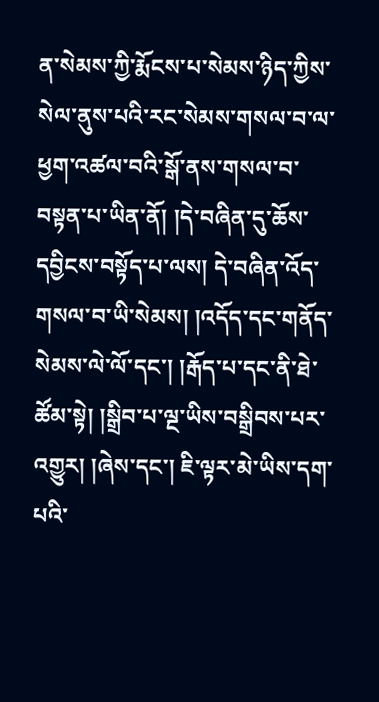ན་སེམས་ཀྱི་རྨོངས་པ་སེམས་ཉིད་ཀྱིས་སེལ་ནུས་པའི་རང་སེམས་གསལ་བ་ལ་ཕྱག་འཚལ་བའི་སྒོ་ནས་གསལ་བ་བསྟན་པ་ཡིན་ནོ། །དེ་བཞིན་དུ་ཆོས་དབྱིངས་བསྟོད་པ་ལས། དེ་བཞིན་འོད་གསལ་བ་ཡི་སེམས། །འདོད་དང་གནོད་སེམས་ལེ་ལོ་དང་། །རྒོད་པ་དང་ནི་ཐེ་ཚོམ་སྟེ། །སྒྲིབ་པ་ལྔ་ཡིས་བསྒྲིབས་པར་འགྱུར། །ཞེས་དང་། ཇི་ལྟར་མེ་ཡིས་དག་པའི་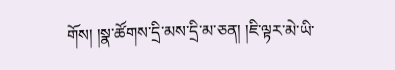གོས། །སྣ་ཚོགས་དྲི་མས་དྲི་མ་ཅན། །ཇི་ལྟར་མེ་ཡི་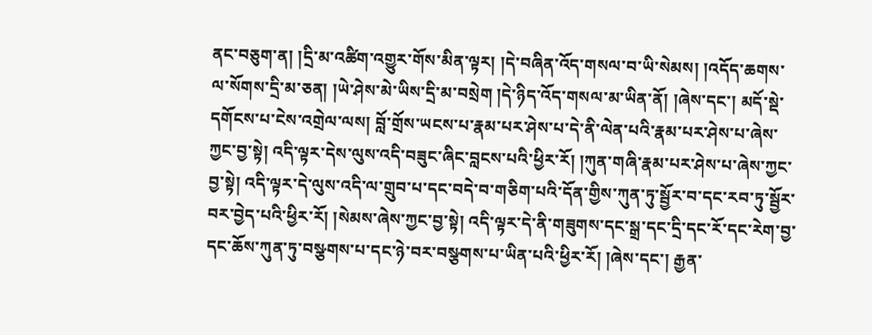ནང་བཅུག་ན། །དྲི་མ་འཚིག་འགྱུར་གོས་མིན་ལྟར། །དེ་བཞིན་འོད་གསལ་བ་ཡི་སེམས། །འདོད་ཆགས་ལ་སོགས་དྲི་མ་ཅན། །ཡེ་ཤེས་མེ་ཡིས་དྲི་མ་བསྲེག །དེ་ཉིད་འོད་གསལ་མ་ཡིན་ནོ། །ཞེས་དང་། མདོ་སྡེ་དགོངས་པ་ངེས་འགྲེལ་ལས། བློ་གྲོས་ཡངས་པ་རྣམ་པར་ཤེས་པ་དེ་ནི་ལེན་པའི་རྣམ་པར་ཤེས་པ་ཞེས་ཀྱང་བྱ་སྟེ། འདི་ལྟར་དེས་ལུས་འདི་བཟུང་ཞིང་བླངས་པའི་ཕྱིར་རོ། །ཀུན་གཞི་རྣམ་པར་ཤེས་པ་ཞེས་ཀྱང་བྱ་སྟེ། འདི་ལྟར་དེ་ལུས་འདི་ལ་གྲུབ་པ་དང་བདེ་བ་གཅིག་པའི་དོན་གྱིས་ཀུན་ཏུ་སྦྱོར་བ་དང་རབ་ཏུ་སྦྱོར་བར་བྱེད་པའི་ཕྱིར་རོ། །སེམས་ཞེས་ཀྱང་བྱ་སྟེ། འདི་ལྟར་དེ་ནི་གཟུགས་དང་སྒྲ་དང་དྲི་དང་རོ་དང་རེག་བྱ་དང་ཆོས་ཀུན་ཏུ་བསྩགས་པ་དང་ཉེ་བར་བསྩགས་པ་ཡིན་པའི་ཕྱིར་རོ། །ཞེས་དང་། རྒྱན་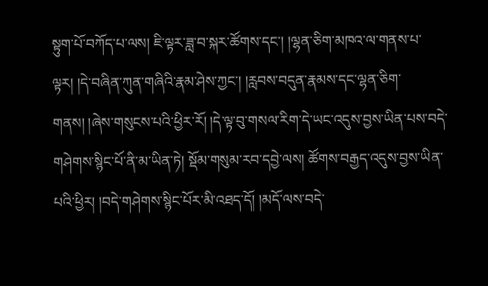སྟུག་པོ་བཀོད་པ་ལས། ཇི་ལྟར་ཟླ་བ་སྐར་ཚོགས་དང་། །ལྷན་ཅིག་མཁའ་ལ་གནས་པ་ལྟར། །དེ་བཞིན་ཀུན་གཞིའི་རྣམ་ཤེས་ཀྱང་། །རླབས་བདུན་རྣམས་དང་ལྷན་ཅིག་གནས། །ཞེས་གསུངས་པའི་ཕྱིར་རོ། །དེ་ལྟ་བུ་གསལ་རིག་དེ་ཡང་འདུས་བྱས་ཡིན་པས་བདེ་གཤེགས་སྙིང་པོ་ནི་མ་ཡིན་ཏེ། སྡོམ་གསུམ་རབ་དབྱེ་ལས། ཚོགས་བརྒྱད་འདུས་བྱས་ཡིན་པའི་ཕྱིར། །བདེ་གཤེགས་སྙིང་པོར་མི་འཐད་དོ། །མདོ་ལས་བདེ་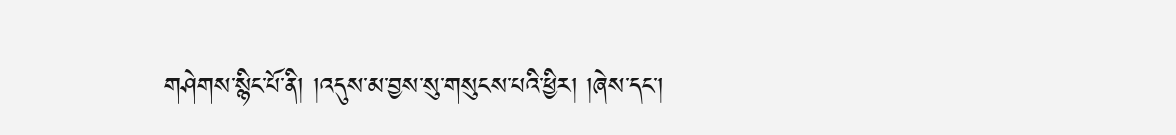གཤེགས་སྙིང་པོ་ནི། །འདུས་མ་བྱས་སུ་གསུངས་པའི་ཕྱིར། །ཞེས་དང་།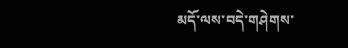མདོ་ལས་བདེ་གཤེགས་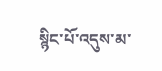སྙིང་པོ་འདུས་མ་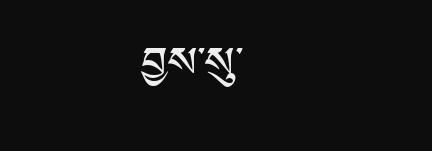བྱས་སུ་